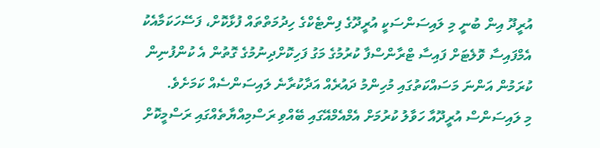އުރީދޫ އިން ބުނީ މި ލައިސަންސަކީ އުރީދޫގެ ފިންޓެކްގެ ހިދުމަތްތައް ފުޅާކޮށް، ފަސޭހަކަމާއެކު އެމްފައިސާ ވޮލެޓަށް ފައިސާ ޓްރާންސްފާ ކުރުމުގެ މަގު ފަހިކޮށްދިނުމުގެ ގޮތުން އެ ކުންފުނިން ކުރަމުން އަންނަ މަސައްކަތުގައި މުހިންމު ދައުރެއް އަދާކުރާނެ ލައިސަންސެއް ކަމަށެވެ.
މި ލައިސަންސް އުރީދޫއާ ހަވާލު ކުރުމަށް އެމްއެމްއޭގައި ބޭއްވި ރަސްމިއްޔާތެއްގައި ރަސްމީކޮށް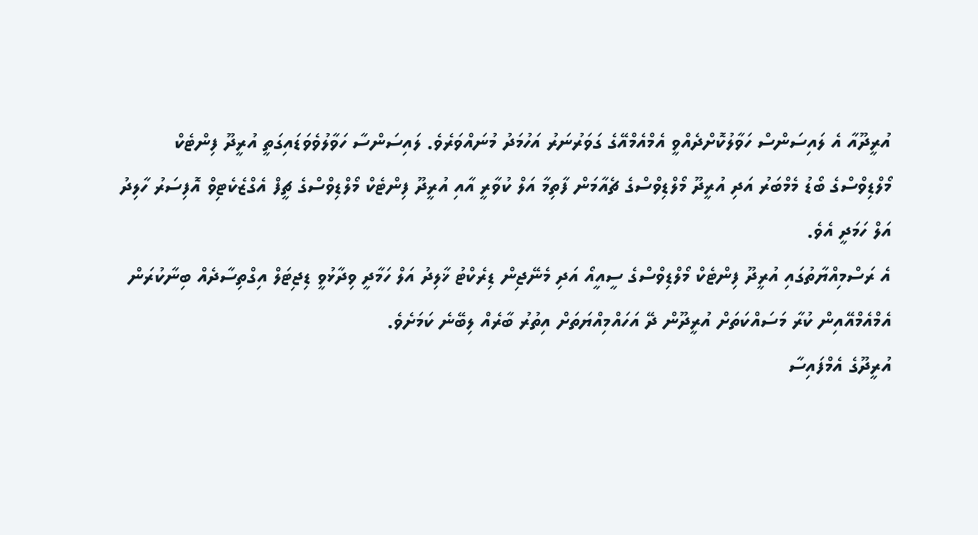އުރީދޫއާ އެ ލައިސަންސް ހަވާލުކޮށްދެއްވީ އެމްއެމްއޭގެ ގަވަރުނަރު އަހުމަދު މުނައްވަރެވެ. ލައިސަންސާ ހަވާލުވެވަޑައިގަތީ އުރީދޫ ފިންޓެކް މޯލްޑިވްސްގެ ބޯޑު މެމްބަރު އަދި އުރީދޫ މޯލްޑިވްސްގެ ޗެއާމަން ފާތިމާ އަލް ކުވާރީ އާއި އުރީދޫ ފިންޓެކް މޯލްޑިވްސްގެ ޗީފް އެގްޒެކެޓިވް އޮފިސަރު ހާލިދު އަލް ހަމަދީ އެވެ.
އެ ރަސްމިއްޔާތުގައި އުރީދޫ ފިންޓެކް މޯލްޑިވްސްގެ ސީއީއޯ އަދި މެނޭޖިން ޑިރެކްޓު ޚާލިދު އަލް ހަމާދީ ވިދާޅުވީ ޑިޖިޓަލް އިގްތިސާދެއް ބިނާކުރަން އެމްއެމްއޭއިން ކުރާ މަސައްކަތަށް އުރީދޫން ދޭ އަހައްމިއްޔަތަށް އިތުރު ބާރެއް ލިބޭނެ ކަމަށެވެ.
އުރީދޫގެ އެމްފައިސާ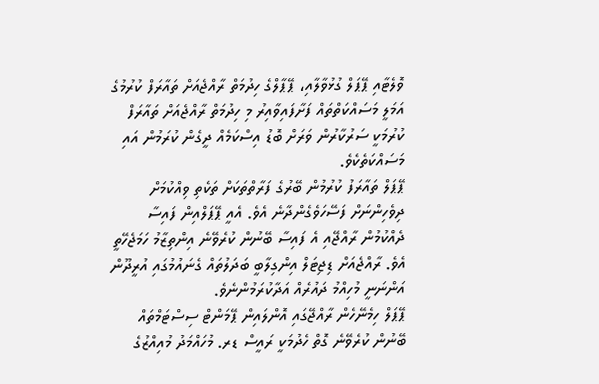ވޮލެޓާއި ޕޭޕަލް ގުޅުވާލާއި، ޕޭޕާލްގެ ހިދުމަތް ރާއްޖެއަށް ތައާރަފް ކުރުމުގެ އަމަލީ މަސައްކަތްތައް ފަށާފައިވާއިރު މި ހިދުމަތް ރާއްޖެއަށް ތައާރަފް ކުރުމަކީ ސަރުކާރުން ވަރަށް ބޮޑު އިސްކަމެއް ދީގެން ކުރަމުން އައި މަސައްކަތެކެވެ.
ޕޭޕަލް ތައާރަފު ކުރުމުން ބޭރުގެ ފަރާތްތަކަށް ތަކެތި ވިއްކުމަށް ދިވެހިންނަށް ފަސޭހަވެގެންދާނެ އެވެ. އެއީ ޕޭޕަލްއިން ފައިސާ ދެއްކުމުން ރާއްޖޭއި އެ ފައިސާ ބޭނުން ކުރެވޭނެ އިންތިޒާމު ހަމަޖެހޭތީ އެވެ. ރާއްޖެއަށް ޑިޖިޓަލް އިންގިލާބީ ބަދަލުތައް ގެނައުމުގައި އުރީދޫން އަންނަނީ މުހިއްމު ދައުރެއް އަދާކުރަމުންނެވެ.
ޕޭޕަލް ހިމެނޭހެން ރާއްޖޭގައި އޮންލައިން ޕޭމަންޓް ސިސްޓަމްތައް ބޭނުން ކުރެވޭނެ ގޮތް ހެދުމަކީ ރައީސް ޑރ. މުހައްމަދު މުއިއްޒުގެ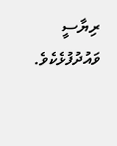ރިޔާސީ ވައުދުފުޅެކެވެ.